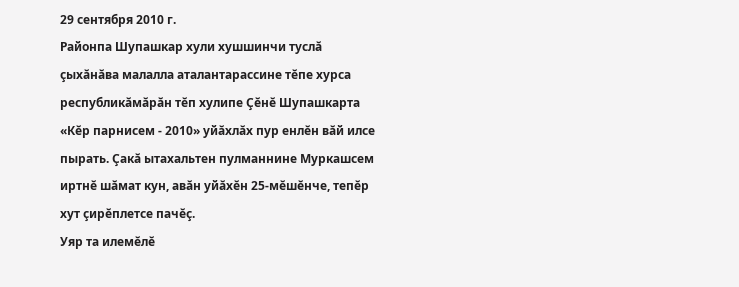29 сентября 2010 г.
Районпа Шупашкар хули хушшинчи туслă çыхăнăва малалла аталантарассине тĕпе хурса республикăмăрăн тĕп хулипе Çĕнĕ Шупашкарта «Кĕр парнисем - 2010» уйăхлăх пур енлĕн вăй илсе пырать. Çакă ытахальтен пулманнине Муркашсем иртнĕ шăмат кун, авăн уйăхĕн 25-мĕшĕнче, тепĕр хут çирĕплетсе пачĕç.
Уяр та илемĕлĕ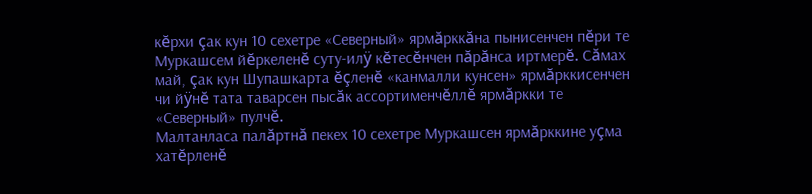кĕрхи çак кун 10 сехетре «Северный» ярмăрккăна пынисенчен пĕри те Муркашсем йĕркеленĕ суту-илÿ кĕтесĕнчен пăрăнса иртмерĕ. Сăмах май, çак кун Шупашкарта ĕçленĕ «канмалли кунсен» ярмăрккисенчен чи йÿнĕ тата таварсен пысăк ассортименчĕллĕ ярмăркки те «Северный» пулчĕ.
Малтанласа палăртнă пекех 10 сехетре Муркашсен ярмăрккине уçма хатĕрленĕ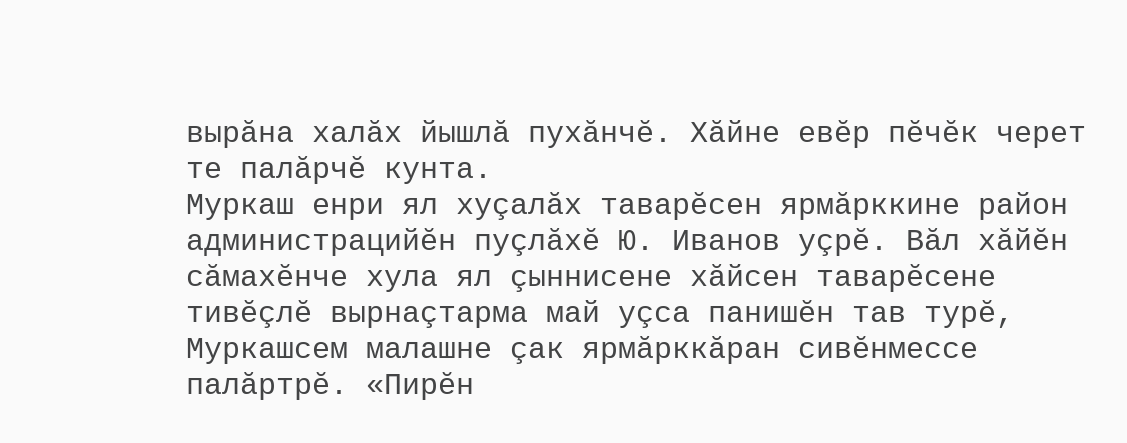вырăна халăх йышлă пухăнчĕ. Хăйне евĕр пĕчĕк черет те палăрчĕ кунта.
Муркаш енри ял хуçалăх таварĕсен ярмăрккине район администрацийĕн пуçлăхĕ Ю. Иванов уçрĕ. Вăл хăйĕн сăмахĕнче хула ял çыннисене хăйсен таварĕсене тивĕçлĕ вырнаçтарма май уçса панишĕн тав турĕ, Муркашсем малашне çак ярмăрккăран сивĕнмессе палăртрĕ. «Пирĕн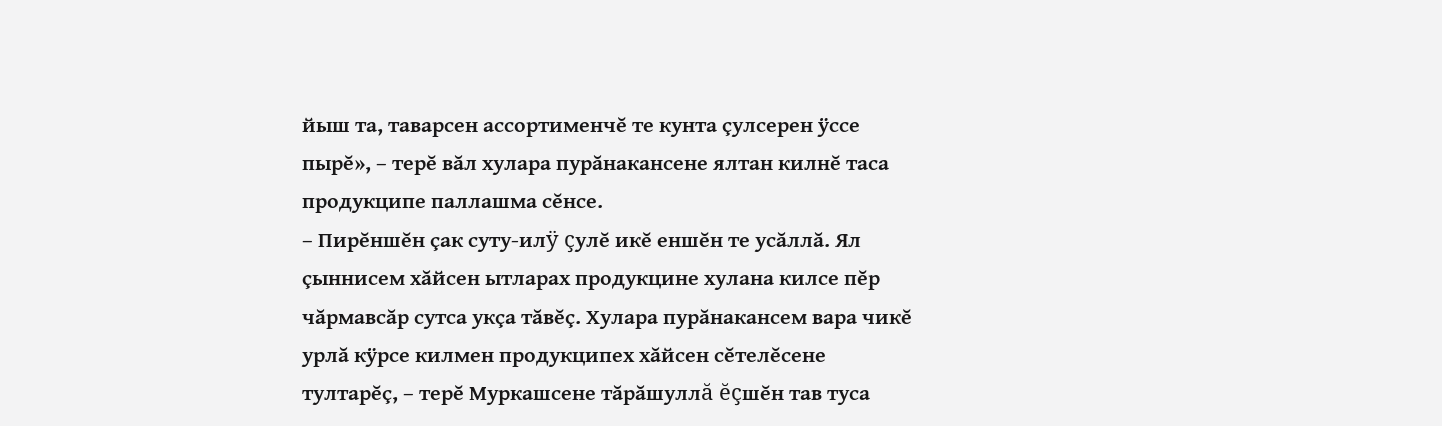йыш та, таварсен ассортименчĕ те кунта çулсерен ÿссе пырĕ», – терĕ вăл хулара пурăнакансене ялтан килнĕ таса продукципе паллашма сĕнсе.
– Пирĕншĕн çак суту-илÿ çулĕ икĕ еншĕн те усăллă. Ял çыннисем хăйсен ытларах продукцине хулана килсе пĕр чăрмавсăр сутса укçа тăвĕç. Хулара пурăнакансем вара чикĕ урлă кÿрсе килмен продукципех хăйсен сĕтелĕсене тултарĕç, – терĕ Муркашсене тăрăшуллă ĕçшĕн тав туса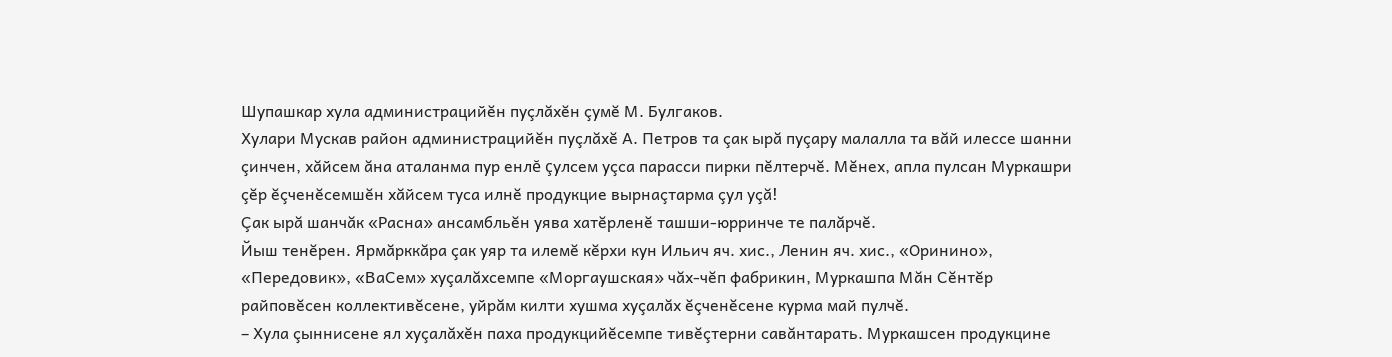Шупашкар хула администрацийĕн пуçлăхĕн çумĕ М. Булгаков.
Хулари Мускав район администрацийĕн пуçлăхĕ А. Петров та çак ырă пуçару малалла та вăй илессе шанни çинчен, хăйсем ăна аталанма пур енлĕ çулсем уçса парасси пирки пĕлтерчĕ. Мĕнех, апла пулсан Муркашри çĕр ĕçченĕсемшĕн хăйсем туса илнĕ продукцие вырнаçтарма çул уçă!
Çак ырă шанчăк «Расна» ансамбльĕн уява хатĕрленĕ ташши-юрринче те палăрчĕ.
Йыш тенĕрен. Ярмăрккăра çак уяр та илемĕ кĕрхи кун Ильич яч. хис., Ленин яч. хис., «Оринино», «Передовик», «ВаСем» хуçалăхсемпе «Моргаушская» чăх-чĕп фабрикин, Муркашпа Мăн Сĕнтĕр райповĕсен коллективĕсене, уйрăм килти хушма хуçалăх ĕçченĕсене курма май пулчĕ.
– Хула çыннисене ял хуçалăхĕн паха продукцийĕсемпе тивĕçтерни савăнтарать. Муркашсен продукцине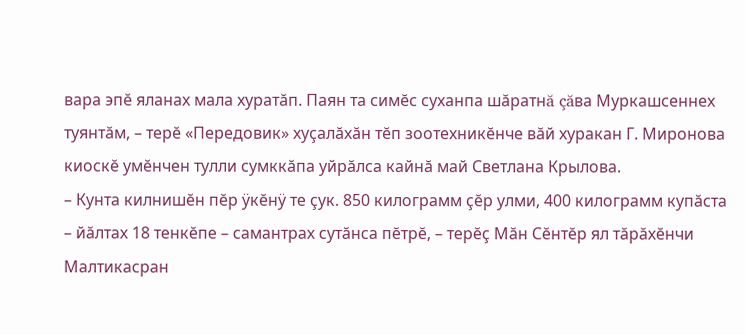вара эпĕ яланах мала хуратăп. Паян та симĕс суханпа шăратнă çăва Муркашсеннех туянтăм, – терĕ «Передовик» хуçалăхăн тĕп зоотехникĕнче вăй хуракан Г. Миронова киоскĕ умĕнчен тулли сумккăпа уйрăлса кайнă май Светлана Крылова.
– Кунта килнишĕн пĕр ÿкĕнÿ те çук. 850 килограмм çĕр улми, 400 килограмм купăста – йăлтах 18 тенкĕпе – самантрах сутăнса пĕтрĕ, – терĕç Мăн Сĕнтĕр ял тăрăхĕнчи Малтикасран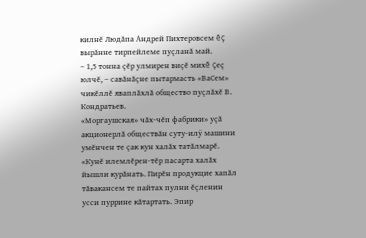килнĕ Людăпа Андрей Пихтеровсем ĕç вырăнне тирпейлеме пуçланă май.
– 1,5 тонна çĕр улмирен виçĕ михĕ çеç юлчĕ, – савăнăçне пытармасть «ВаСем» чикĕллĕ яваплăхлă общество пуçлăхĕ В. Кондратьев.
«Моргаушская» чăх-чĕп фабрики» уçă акционерлă обществăн суту-илÿ машини умĕнчен те çак кун халăх татăлмарĕ. «Кунĕ илемлĕрен-тĕр пасарта халăх йышли курăнать. Пирĕн продукцие хапăл тăвакансем те пайтах пулни ĕçленин усси пуррине кăтартать. Эпир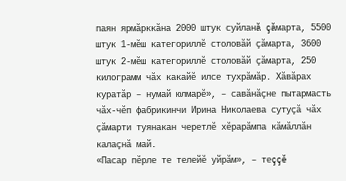паян ярмăрккăна 2000 штук суйланă çăмарта, 5500 штук 1-мĕш категориллĕ столовăй çăмарта, 3600 штук 2-мĕш категориллĕ столовăй çăмарта, 250 килограмм чăх какайĕ илсе тухрăмăр. Хăвăрах куратăр – нумай юлмарĕ», – савăнăçне пытармасть чăх-чĕп фабрикинчи Ирина Николаева сутуçă чăх çăмарти туянакан черетлĕ хĕрарăмпа кăмăллăн калаçнă май.
«Пасар пĕрле те телейĕ уйрăм», – теççĕ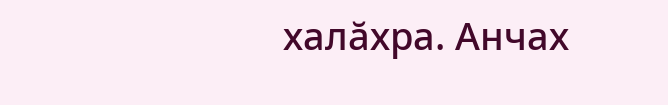халăхра. Анчах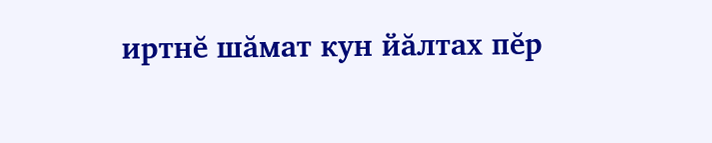иртнĕ шăмат кун йăлтах пĕр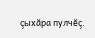çыхăра пулчĕç.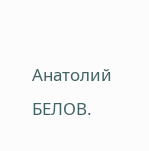Анатолий БЕЛОВ.